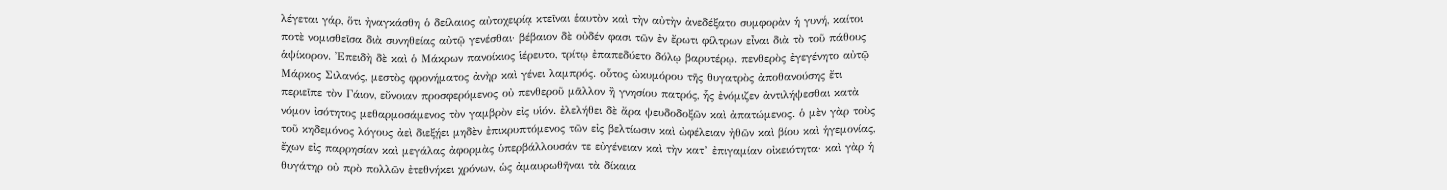λέγεται γάρ, ὅτι ἠναγκάσθη ὁ δείλαιος αὐτοχειρίᾳ κτεῖναι ἑαυτὸν καὶ τὴν αὐτὴν ἀνεδέξατο συμφορὰν ἡ γυνή, καίτοι ποτὲ νομισθεῖσα διὰ συνηθείας αὐτῷ γενέσθαι· βέβαιον δὲ οὐδέν φασι τῶν ἐν ἔρωτι φίλτρων εἶναι διὰ τὸ τοῦ πάθους ἁψίκορον. Ἐπειδὴ δὲ καὶ ὁ Μάκρων πανοίκιος ἱέρευτο, τρίτῳ ἐπαπεδύετο δόλῳ βαρυτέρῳ. πενθερὸς ἐγεγένητο αὐτῷ Μάρκος Σιλανός, μεστὸς φρονήματος ἀνὴρ καὶ γένει λαμπρός. οὗτος ὠκυμόρου τῆς θυγατρὸς ἀποθανούσης ἔτι περιεῖπε τὸν Γάιον, εὔνοιαν προσφερόμενος οὐ πενθεροῦ μᾶλλον ἢ γνησίου πατρός, ἧς ἐνόμιζεν ἀντιλήψεσθαι κατὰ νόμον ἰσότητος μεθαρμοσάμενος τὸν γαμβρὸν εἰς υἱόν. ἐλελήθει δὲ ἄρα ψευδοδοξῶν καὶ ἀπατώμενος. ὁ μὲν γὰρ τοὺς τοῦ κηδεμόνος λόγους ἀεὶ διεξῄει μηδὲν ἐπικρυπτόμενος τῶν εἰς βελτίωσιν καὶ ὠφέλειαν ἠθῶν καὶ βίου καὶ ἡγεμονίας, ἔχων εἰς παρρησίαν καὶ μεγάλας ἀφορμὰς ὑπερβάλλουσάν τε εὐγένειαν καὶ τὴν κατ’ ἐπιγαμίαν οἰκειότητα· καὶ γὰρ ἡ θυγάτηρ οὐ πρὸ πολλῶν ἐτεθνήκει χρόνων, ὡς ἀμαυρωθῆναι τὰ δίκαια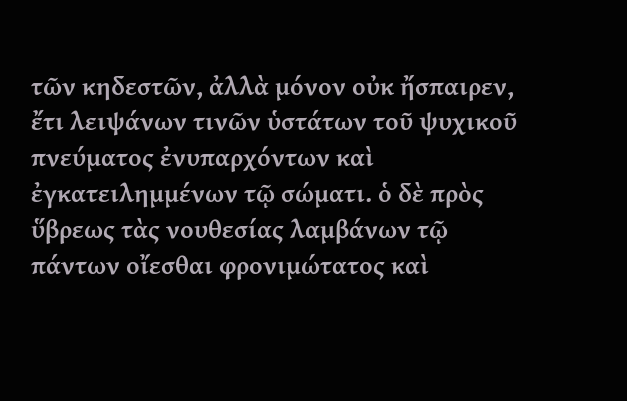τῶν κηδεστῶν, ἀλλὰ μόνον οὐκ ἤσπαιρεν, ἔτι λειψάνων τινῶν ὑστάτων τοῦ ψυχικοῦ πνεύματος ἐνυπαρχόντων καὶ ἐγκατειλημμένων τῷ σώματι. ὁ δὲ πρὸς ὕβρεως τὰς νουθεσίας λαμβάνων τῷ πάντων οἴεσθαι φρονιμώτατος καὶ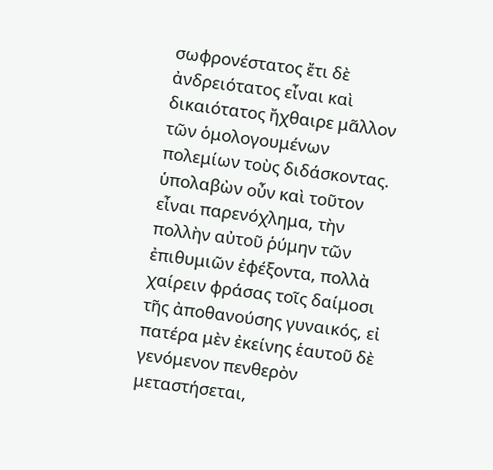σωφρονέστατος ἔτι δὲ ἀνδρειότατος εἶναι καὶ δικαιότατος ἤχθαιρε μᾶλλον τῶν ὁμολογουμένων πολεμίων τοὺς διδάσκοντας. ὑπολαβὼν οὖν καὶ τοῦτον εἶναι παρενόχλημα, τὴν πολλὴν αὐτοῦ ῥύμην τῶν ἐπιθυμιῶν ἐφέξοντα, πολλὰ χαίρειν φράσας τοῖς δαίμοσι τῆς ἀποθανούσης γυναικός, εἰ πατέρα μὲν ἐκείνης ἑαυτοῦ δὲ γενόμενον πενθερὸν μεταστήσεται,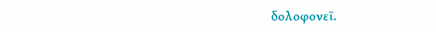δολοφονεῖ.